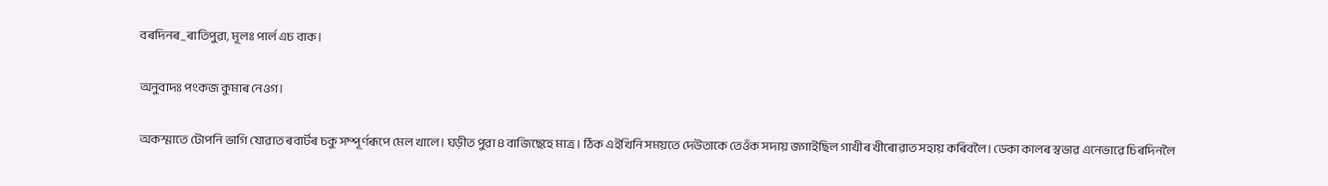বৰদিনৰ_ৰাতিপুৱা, মূলঃ পাৰ্ল এচ বাক।

অনুবাদঃ পংকজ কুমাৰ নেওগ।

অকস্মাতে টোপনি ভাগি যোৱাত ৰবাৰ্টৰ চকু সম্পূৰ্ণৰূপে মেল খালে। ঘড়ীত পুৱা ৪ বাজিছেহে মাত্ৰ। ঠিক এইখিনি সময়তে দেউতাকে তেওঁক সদায় জগাইছিল গাখীৰ খীৰোৱাত সহায় কৰিবলৈ। ডেকা কালৰ স্বভাৱ এনেভাৱে চিৰদিনলৈ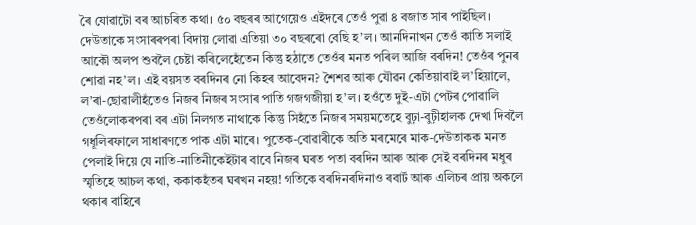ৰৈ যোৱাটো বৰ আচৰিত কথা। ৫০ বছৰৰ আগেয়েও এইদৰে তেওঁ পুৱা ৪ বজাত সাৰ পাইছিল। দেউতাকে সংসাৰৰপৰা বিদায় লোৱা এতিয়া ৩০ বছৰৰো বেছি হ’ল। আনদিনাখন তেওঁ কাতি সলাই আকৌ অলপ শুবলৈ চেষ্টা কৰিলেহেঁতেন কিন্তু হঠাতে তেওঁৰ মনত পৰিল আজি বৰদিন! তেওঁৰ পুনৰ শোৱা নহ’ল। এই বয়সত বৰদিনৰ নো কিহৰ আবেদন? শৈশৱ আৰু যৌৱন কেতিয়াবাই ল’হিয়ালে, ল’ৰা-ছোৱালীহঁতেও নিজৰ নিজৰ সংসাৰ পাতি গজগজীয়া হ’ল। হওঁতে দুই-এটা পেটৰ পোৱালি তেওঁলোকৰপৰা বৰ এটা নিলগত নাথাকে কিন্তু সিহঁতে নিজৰ সময়মতেহে বুঢ়া-বুঢ়ীহালক দেখা দিবলৈ গধূলিৰফালে সাধাৰণতে পাক এটা মাৰে। পুতেক-বোৱাৰীকে অতি মৰমেৰে মাক-দেউতাকক মনত পেলাই দিয়ে যে নাতি-নাতিনীকেইটাৰ বাবে নিজৰ ঘৰত পতা বৰদিন আৰু আৰু সেই বৰদিনৰ মধুৰ স্মৃতিহে আচল কথা, ককাকহঁতৰ ঘৰখন নহয়! গতিকে বৰদিনৰদিনাও ৰবাৰ্ট আৰু এলিচৰ প্ৰায় অকলে থকাৰ বাহিৰে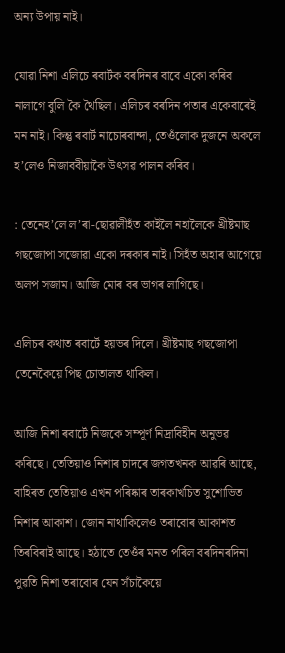অন্য উপায় নাই।

যোৱা নিশা এলিচে ৰবাৰ্টক বৰদিনৰ বাবে একো কৰিব নালাগে বুলি কৈ থৈছিল। এলিচৰ বৰদিন পতাৰ একেবাৰেই মন নাই। কিন্তু ৰবাৰ্ট নাচোৰবান্দা, তেওঁলোক দুজনে অকলে হ’লেও নিজাববীয়াকৈ উৎসৱ পালন কৰিব।

: তেনেহ’লে ল’ৰা-ছোৱালীহঁত কাইলৈ নহালৈকে খ্ৰীষ্টমাছ গছজোপা সজোৱা একো দৰকাৰ নাই। সিহঁত অহাৰ আগেয়ে অলপ সজাম। আজি মোৰ বৰ ভাগৰ লাগিছে।

এলিচৰ কথাত ৰবাৰ্টে হয়ভৰ দিলে। খ্ৰীষ্টমাছ গছজোপা তেনেকৈয়ে পিছ চোতালত থাকিল।

আজি নিশা ৰবাৰ্টে নিজকে সম্পূৰ্ণ নিদ্ৰাবিহীন অনুভৱ কৰিছে। তেতিয়াও নিশাৰ চাদৰে জগতখনক আৱৰি আছে, বাহিৰত তেতিয়াও এখন পৰিষ্কাৰ তাৰকাখচিত সুশোভিত নিশাৰ আকাশ। জোন নাথাকিলেও তৰাবোৰ আকাশত তিৰবিৰাই আছে। হঠাতে তেওঁৰ মনত পৰিল বৰদিনৰদিনা পুৱতি নিশা তৰাবোৰ যেন সঁচাকৈয়ে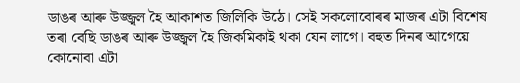ডাঙৰ আৰু উজ্জ্বল হৈ আকাশত জিলিকি উঠে। সেই সকলোবোৰৰ মাজৰ এটা বিশেষ তৰা বেছি ডাঙৰ আৰু উজ্জ্বল হৈ জিকমিকাই থকা যেন লাগে। বহুত দিনৰ আগেয়ে কোনোবা এটা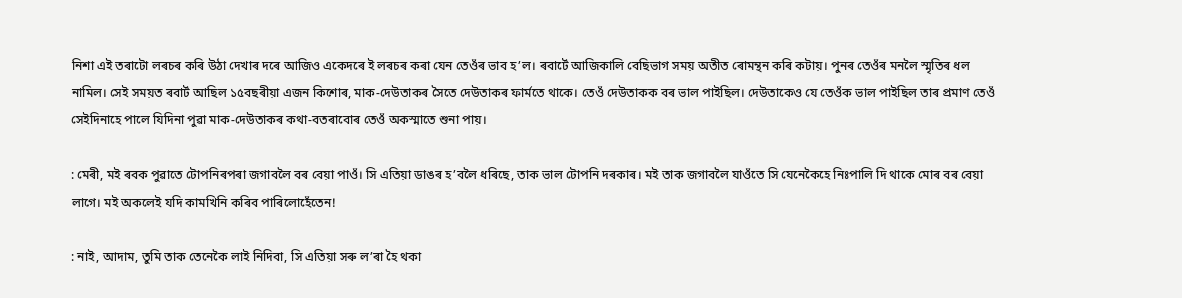নিশা এই তৰাটো লৰচৰ কৰি উঠা দেখাৰ দৰে আজিও একেদৰে ই লৰচৰ কৰা যেন তেওঁৰ ভাব হ’ল। ৰবাৰ্টে আজিকালি বেছিভাগ সময় অতীত ৰোমন্থন কৰি কটায়। পুনৰ তেওঁৰ মনলৈ স্মৃতিৰ ধল নামিল। সেই সময়ত ৰবাৰ্ট আছিল ১৫বছৰীয়া এজন কিশোৰ, মাক-দেউতাকৰ সৈতে দেউতাকৰ ফাৰ্মতে থাকে। তেওঁ দেউতাকক বৰ ভাল পাইছিল। দেউতাকেও যে তেওঁক ভাল পাইছিল তাৰ প্ৰমাণ তেওঁ সেইদিনাহে পালে যিদিনা পুৱা মাক-দেউতাকৰ কথা-বতৰাবোৰ তেওঁ অকস্মাতে শুনা পায়।

: মেৰী, মই ৰবক পুৱাতে টোপনিৰপৰা জগাবলৈ বৰ বেয়া পাওঁ। সি এতিয়া ডাঙৰ হ’বলৈ ধৰিছে, তাক ভাল টোপনি দৰকাৰ। মই তাক জগাবলৈ যাওঁতে সি যেনেকৈহে নিঃপালি দি থাকে মোৰ বৰ বেয়া লাগে। মই অকলেই যদি কামখিনি কৰিব পাৰিলোহেঁতেন!

: নাই, আদাম, তুমি তাক তেনেকৈ লাই নিদিবা, সি এতিয়া সৰু ল’ৰা হৈ থকা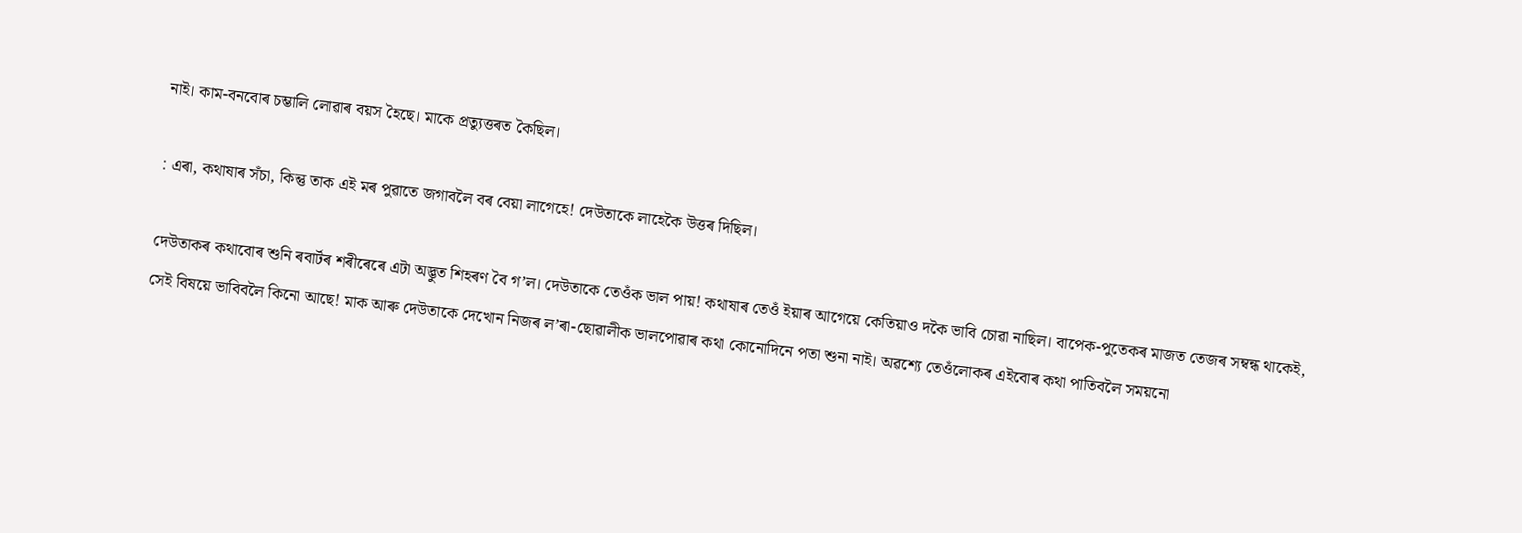নাই। কাম-বনবোৰ চম্ভালি লোৱাৰ বয়স হৈছে। মাকে প্ৰত্যুত্তৰত কৈছিল।

: এৰা, কথাষাৰ সঁচা, কিন্তু তাক এই মৰ পুৱাতে জগাবলৈ বৰ বেয়া লাগেহে! দেউতাকে লাহেকৈ উত্তৰ দিছিল।

দেউতাকৰ কথাবোৰ শুনি ৰবাৰ্টৰ শৰীৰেৰে এটা অদ্ভুত শিহৰণ বৈ গ’ল। দেউতাকে তেওঁক ভাল পায়! কথাষাৰ তেওঁ ইয়াৰ আগেয়ে কেতিয়াও দকৈ ভাবি চোৱা নাছিল। বাপেক-পুতেকৰ মাজত তেজৰ সম্বন্ধ থাকেই, সেই বিষয়ে ভাবিবলৈ কিনো আছে! মাক আৰু দেউতাকে দেখোন নিজৰ ল’ৰা-ছোৱালীক ভালপোৱাৰ কথা কোনোদিনে পতা শুনা নাই। অৱশ্যে তেওঁলোকৰ এইবোৰ কথা পাতিবলৈ সময়নো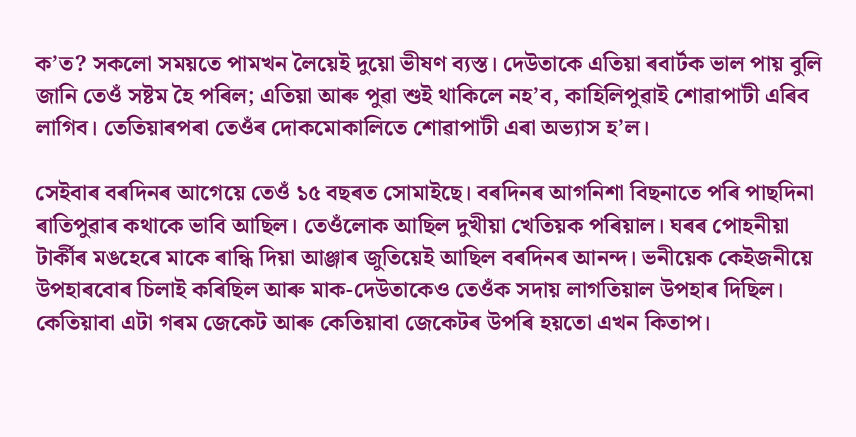ক’ত? সকলো সময়তে পামখন লৈয়েই দুয়ো ভীষণ ব্যস্ত। দেউতাকে এতিয়া ৰবাৰ্টক ভাল পায় বুলি জানি তেওঁ সষ্টম হৈ পৰিল; এতিয়া আৰু পুৱা শুই থাকিলে নহ’ব, কাহিলিপুৱাই শোৱাপাটী এৰিব লাগিব। তেতিয়াৰপৰা তেওঁৰ দোকমোকালিতে শোৱাপাটী এৰা অভ্যাস হ’ল।

সেইবাৰ বৰদিনৰ আগেয়ে তেওঁ ১৫ বছৰত সোমাইছে। বৰদিনৰ আগনিশা বিছনাতে পৰি পাছদিনা ৰাতিপুৱাৰ কথাকে ভাবি আছিল। তেওঁলোক আছিল দুখীয়া খেতিয়ক পৰিয়াল। ঘৰৰ পোহনীয়া টাৰ্কীৰ মঙহেৰে মাকে ৰান্ধি দিয়া আঞ্জাৰ জুতিয়েই আছিল বৰদিনৰ আনন্দ। ভনীয়েক কেইজনীয়ে উপহাৰবোৰ চিলাই কৰিছিল আৰু মাক-দেউতাকেও তেওঁক সদায় লাগতিয়াল উপহাৰ দিছিল। কেতিয়াবা এটা গৰম জেকেট আৰু কেতিয়াবা জেকেটৰ উপৰি হয়তো এখন কিতাপ।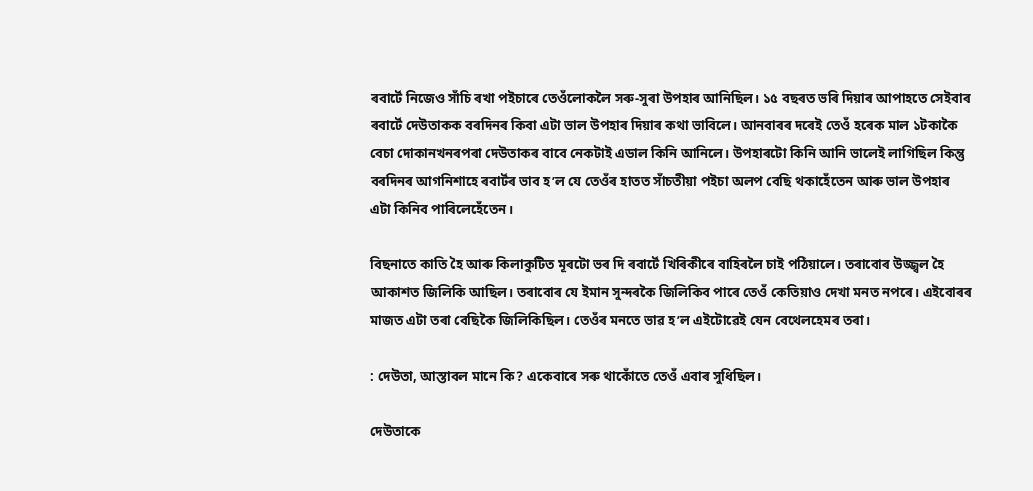ৰবাৰ্টে নিজেও সাঁচি ৰখা পইচাৰে তেওঁলোকলৈ সৰু-সুৰা উপহাৰ আনিছিল। ১৫ বছৰত ভৰি দিয়াৰ আপাহতে সেইবাৰ ৰবাৰ্টে দেউতাকক বৰদিনৰ কিবা এটা ভাল উপহাৰ দিয়াৰ কথা ভাবিলে। আনবাৰৰ দৰেই তেওঁ হৰেক মাল ১টকাকৈ বেচা দোকানখনৰপৰা দেউতাকৰ বাবে নেকটাই এডাল কিনি আনিলে। উপহাৰটো কিনি আনি ভালেই লাগিছিল কিন্তু বৰদিনৰ আগনিশাহে ৰবাৰ্টৰ ভাব হ’ল যে তেওঁৰ হাতত সাঁচতীয়া পইচা অলপ বেছি থকাহেঁতেন আৰু ভাল উপহাৰ এটা কিনিব পাৰিলেহেঁতেন।

বিছনাতে কাতি হৈ আৰু কিলাকুটিত মূৰটো ভৰ দি ৰবাৰ্টে খিৰিকীৰে বাহিৰলৈ চাই পঠিয়ালে। তৰাবোৰ উজ্জ্বল হৈ আকাশত জিলিকি আছিল। তৰাবোৰ যে ইমান সুন্দৰকৈ জিলিকিব পাৰে তেওঁ কেতিয়াও দেখা মনত নপৰে। এইবোৰৰ মাজত এটা তৰা বেছিকৈ জিলিকিছিল। তেওঁৰ মনতে ভাৱ হ’ল এইটোৱেই যেন বেথেলহেমৰ তৰা।

: দেউতা, আস্তাবল মানে কি? একেবাৰে সৰু থাকোঁতে তেওঁ এবাৰ সুধিছিল।

দেউতাকে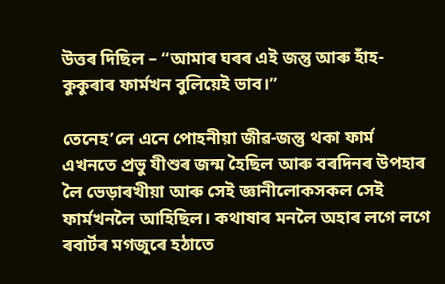উত্তৰ দিছিল – “আমাৰ ঘৰৰ এই জন্তু আৰু হাঁহ-কুকুৰাৰ ফাৰ্মখন বুলিয়েই ভাব।”

তেনেহ’লে এনে পোহনীয়া জীৱ-জন্তু থকা ফাৰ্ম এখনতে প্ৰভু যীশুৰ জন্ম হৈছিল আৰু বৰদিনৰ উপহাৰ লৈ ভেড়াৰখীয়া আৰু সেই জ্ঞানীলোকসকল সেই ফাৰ্মখনলৈ আহিছিল। কথাষাৰ মনলৈ অহাৰ লগে লগে ৰবাৰ্টৰ মগজুৰে হঠাতে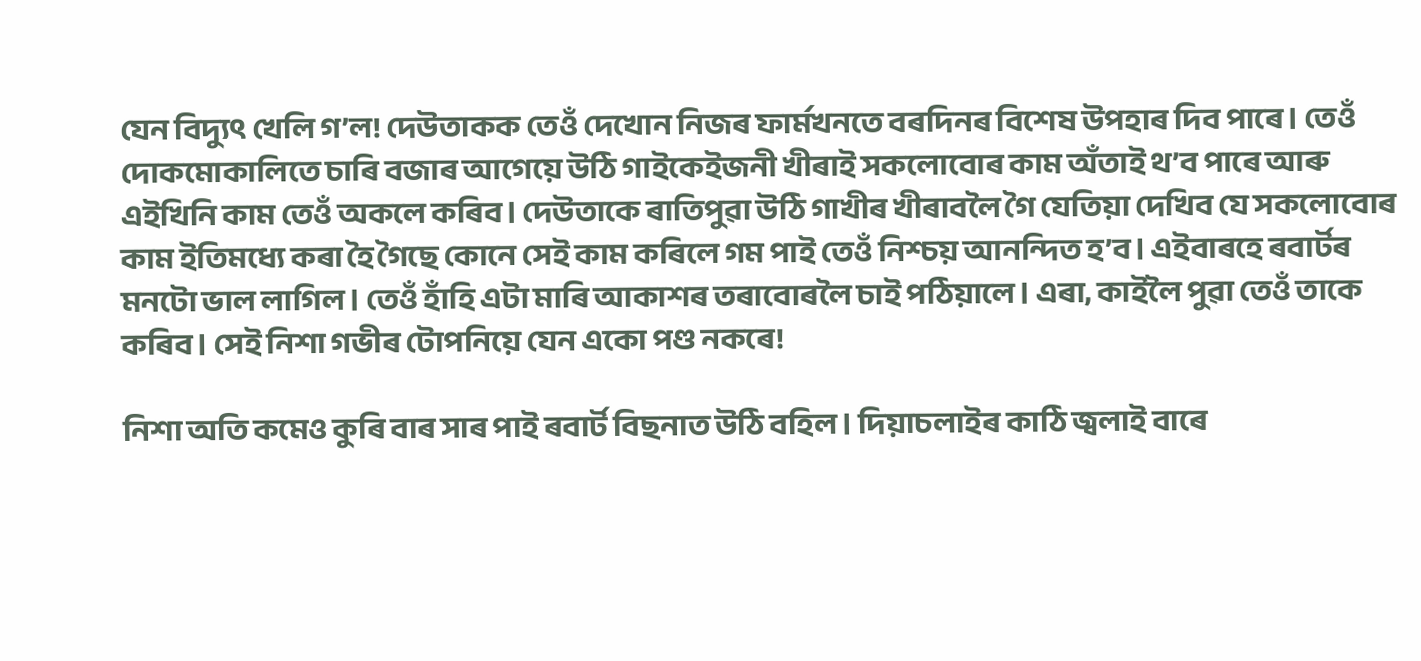যেন বিদ্যুৎ খেলি গ’ল! দেউতাকক তেওঁ দেখোন নিজৰ ফাৰ্মখনতে বৰদিনৰ বিশেষ উপহাৰ দিব পাৰে। তেওঁ দোকমোকালিতে চাৰি বজাৰ আগেয়ে উঠি গাইকেইজনী খীৰাই সকলোবোৰ কাম অঁতাই থ’ব পাৰে আৰু এইখিনি কাম তেওঁ অকলে কৰিব। দেউতাকে ৰাতিপুৱা উঠি গাখীৰ খীৰাবলৈ গৈ যেতিয়া দেখিব যে সকলোবোৰ কাম ইতিমধ্যে কৰা হৈ গৈছে কোনে সেই কাম কৰিলে গম পাই তেওঁ নিশ্চয় আনন্দিত হ’ব। এইবাৰহে ৰবাৰ্টৰ মনটো ভাল লাগিল। তেওঁ হাঁহি এটা মাৰি আকাশৰ তৰাবোৰলৈ চাই পঠিয়ালে। এৰা, কাইলৈ পুৱা তেওঁ তাকে কৰিব। সেই নিশা গভীৰ টোপনিয়ে যেন একো পণ্ড নকৰে!

নিশা অতি কমেও কুৰি বাৰ সাৰ পাই ৰবাৰ্ট বিছনাত উঠি বহিল। দিয়াচলাইৰ কাঠি জ্বলাই বাৰে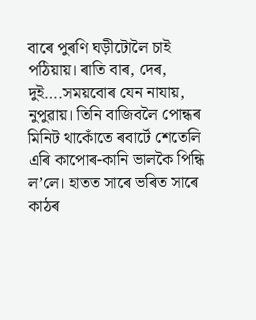বাৰে পুৰণি ঘড়ীটোলৈ চাই পঠিয়ায়। ৰাতি বাৰ, দেৰ, দুই….সময়বোৰ যেন নাযায়, নুপুৱায়। তিনি বাজিবলৈ পোন্ধৰ মিনিট থাকোঁতে ৰবাৰ্টে শেতেলি এৰি কাপোৰ-কানি ভালকৈ পিন্ধি ল’লে। হাতত সাৰে ভৰিত সাৰে কাঠৰ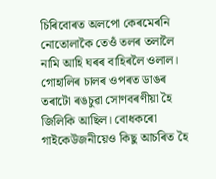চিৰিবোৰত অলপো কেৰমেৰনি নোতোলাকৈ তেওঁ তলৰ তলালৈ নামি আহি ঘৰৰ বাহিৰলৈ ওলাল। গোহালিৰ চালৰ ওপৰত ডাঙৰ তৰাটো ৰঙচুৱা সোণবৰণীয়া হৈ জিলিকি আছিল। বোধকৰো গাইকেউজনীয়েও কিছু আচৰিত হৈ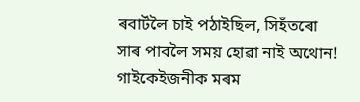ৰবাৰ্টলৈ চাই পঠাইছিল, সিহঁতৰো সাৰ পাবলৈ সময় হোৱা নাই অথোন! গাইকেইজনীক মৰম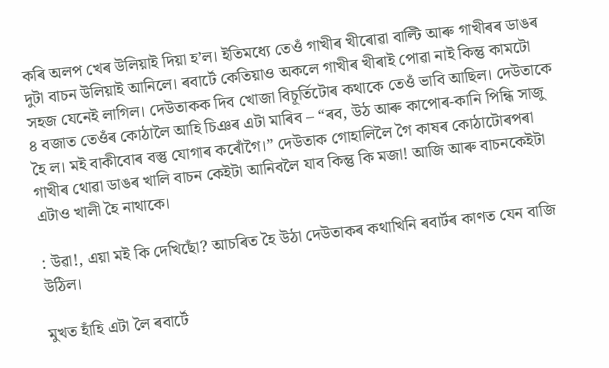কৰি অলপ খেৰ উলিয়াই দিয়া হ’ল। ইতিমধ্যে তেওঁ গাখীৰ খীৰোৱা বাল্টি আৰু গাখীৰৰ ডাঙৰ দুটা বাচন উলিয়াই আনিলে। ৰবাৰ্টে কেতিয়াও অকলে গাখীৰ খীৰাই পোৱা নাই কিন্তু কামটো সহজ যেনেই লাগিল। দেউতাকক দিব খোজা বিচূৰ্তিটোৰ কথাকে তেওঁ ভাবি আছিল। দেউতাকে ৪ বজাত তেওঁৰ কোঠালৈ আহি চিঞৰ এটা মাৰিব – “ৰব, উঠ আৰু কাপোৰ-কানি পিন্ধি সাজু হৈ ল। মই বাকীবোৰ বস্তু যোগাৰ কৰোঁগৈ।” দেউতাক গোহালিলৈ গৈ কাষৰ কোঠাটোৰপৰা গাখীৰ থোৱা ডাঙৰ খালি বাচন কেইটা আনিবলৈ যাব কিন্তু কি মজা! আজি আৰু বাচনকেইটা এটাও খালী হৈ নাথাকে।

: উৱা!, এয়া মই কি দেখিছোঁ? আচৰিত হৈ উঠা দেউতাকৰ কথাখিনি ৰবাৰ্টৰ কাণত যেন বাজি উঠিল।

মুখত হাঁহি এটা লৈ ৰবাৰ্টে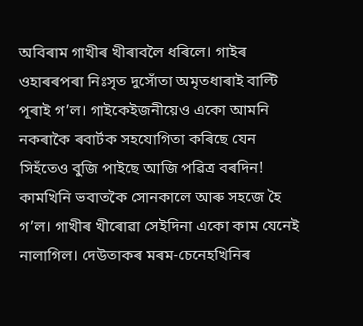অবিৰাম গাখীৰ খীৰাবলৈ ধৰিলে। গাইৰ ওহাৰৰপৰা নিঃসৃত দুসোঁতা অমৃতধাৰাই বাল্টি পূৰাই গ’ল। গাইকেইজনীয়েও একো আমনি নকৰাকৈ ৰবাৰ্টক সহযোগিতা কৰিছে যেন সিহঁতেও বুজি পাইছে আজি পৱিত্ৰ বৰদিন! কামখিনি ভবাতকৈ সোনকালে আৰু সহজে হৈ গ’ল। গাখীৰ খীৰোৱা সেইদিনা একো কাম যেনেই নালাগিল। দেউতাকৰ মৰম-চেনেহখিনিৰ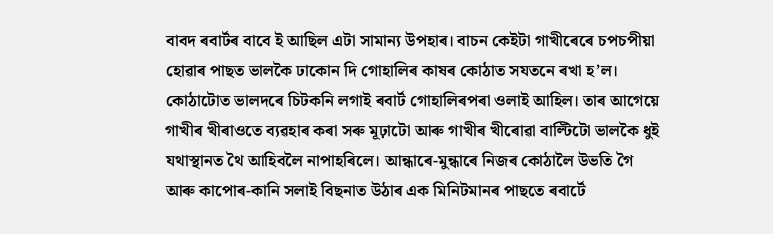বাবদ ৰবাৰ্টৰ বাবে ই আছিল এটা সামান্য উপহাৰ। বাচন কেইটা গাখীৰেৰে চপচপীয়া হোৱাৰ পাছত ভালকৈ ঢাকোন দি গোহালিৰ কাষৰ কোঠাত সযতনে ৰখা হ’ল। কোঠাটোত ভালদৰে চিটকনি লগাই ৰবাৰ্ট গোহালিৰপৰা ওলাই আহিল। তাৰ আগেয়ে গাখীৰ খীৰাওতে ব্যৱহাৰ কৰা সৰু মূঢ়াটো আৰু গাখীৰ খীৰোৱা বাল্টিটো ভালকৈ ধুই যথাস্থানত থৈ আহিবলৈ নাপাহৰিলে। আন্ধাৰে-মুন্ধাৰে নিজৰ কোঠালৈ উভতি গৈ আৰু কাপোৰ-কানি সলাই বিছনাত উঠাৰ এক মিনিটমানৰ পাছতে ৰবাৰ্টে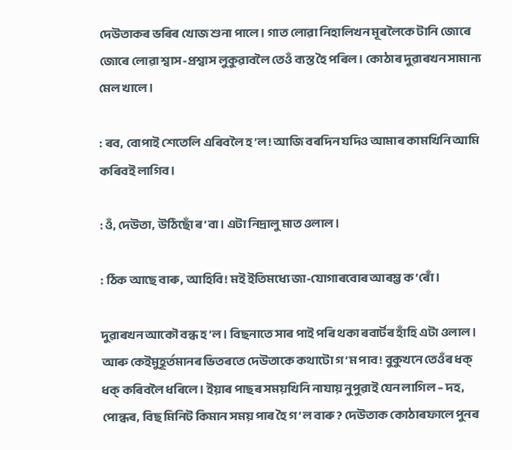দেউতাকৰ ভৰিৰ খোজ শুনা পালে। গাত লোৱা নিহালিখন মূৰলৈকে টানি জোৰে জোৰে লোৱা শ্বাস-প্ৰশ্বাস লুকুৱাবলৈ তেওঁ ব্যস্ত হৈ পৰিল। কোঠাৰ দুৱাৰখন সামান্য মেল খালে।

: ৰব, বোপাই শেতেলি এৰিবলৈ হ’ল! আজি বৰদিন যদিও আমাৰ কামখিনি আমি কৰিবই লাগিব।

: ওঁ, দেউতা, উঠিছোঁ ৰ’বা। এটা নিদ্ৰালু মাত ওলাল।

: ঠিক আছে বাৰু, আহিবি! মই ইতিমধ্যে জা-যোগাৰবোৰ আৰম্ভ ক’ৰোঁ।

দুৱাৰখন আকৌ বন্ধ হ’ল। বিছনাতে সাৰ পাই পৰি থকা ৰবাৰ্টৰ হাঁহি এটা ওলাল। আৰু কেইমুহূৰ্তমানৰ ভিতৰতে দেউতাকে কথাটো গ’ম পাব! বুকুখনে তেওঁৰ ধক্ ধক্ কৰিবলৈ ধৰিলে। ইয়াৰ পাছৰ সময়খিনি নাযায় নুপুৱাই যেন লাগিল – দহ, পোন্ধৰ, বিছ মিনিট কিমান সময় পাৰ হৈ গ’ল বাৰু? দেউতাক কোঠাৰফালে পুনৰ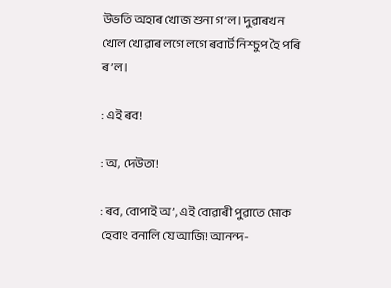উভতি অহাৰ খোজ শুনা গ’ল। দুৱাৰখন খোল খোৱাৰ লগে লগে ৰবাৰ্ট নিশ্চুপ হৈ পৰি ৰ’ল।

: এই ৰব!

: অ, দেউতা!

: ৰব, বোপাই অ’, এই বোৱাৰী পুৱাতে মোক হেবাং বনালি যে আজি! আনন্দ-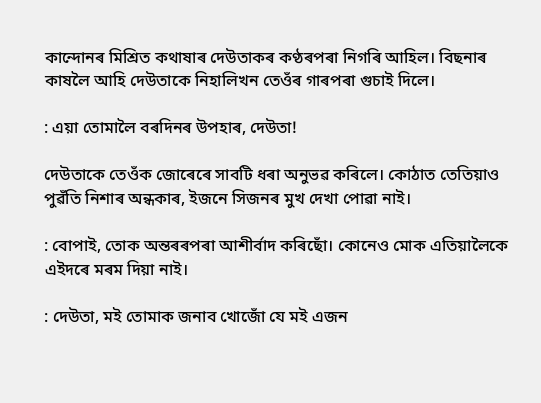কান্দোনৰ মিশ্ৰিত কথাষাৰ দেউতাকৰ কণ্ঠৰপৰা নিগৰি আহিল। বিছনাৰ কাষলৈ আহি দেউতাকে নিহালিখন তেওঁৰ গাৰপৰা গুচাই দিলে।

: এয়া তোমালৈ বৰদিনৰ উপহাৰ, দেউতা!

দেউতাকে তেওঁক জোৰেৰে সাবটি ধৰা অনুভৱ কৰিলে। কোঠাত তেতিয়াও পুৱঁতি নিশাৰ অন্ধকাৰ, ইজনে সিজনৰ মুখ দেখা পোৱা নাই।

: বোপাই, তোক অন্তৰৰপৰা আশীৰ্বাদ কৰিছোঁ। কোনেও মোক এতিয়ালৈকে এইদৰে মৰম দিয়া নাই।

: দেউতা, মই তোমাক জনাব খোজোঁ যে মই এজন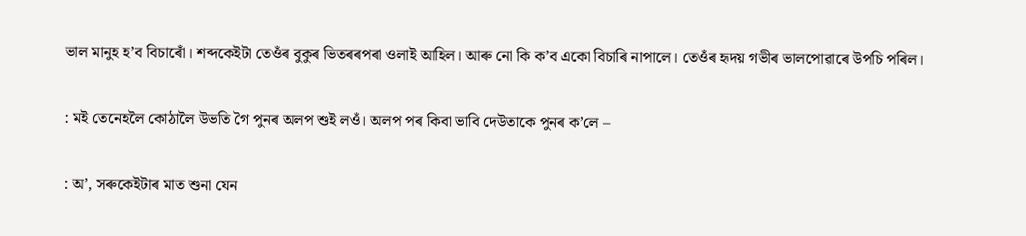ভাল মানুহ হ’ব বিচাৰোঁ। শব্দকেইটা তেওঁৰ বুকুৰ ভিতৰৰপৰা ওলাই আহিল। আৰু নো কি ক’ব একো বিচাৰি নাপালে। তেওঁৰ হৃদয় গভীৰ ভালপোৱাৰে উপচি পৰিল।

: মই তেনেহলৈ কোঠালৈ উভতি গৈ পুনৰ অলপ শুই লওঁ। অলপ পৰ কিবা ভাবি দেউতাকে পুনৰ ক’লে –

: অ’, সৰুকেইটাৰ মাত শুনা যেন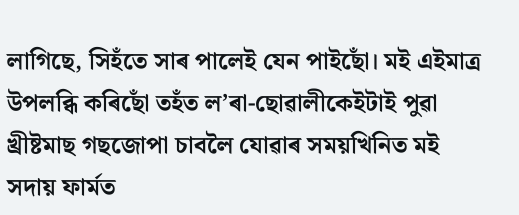লাগিছে, সিহঁতে সাৰ পালেই যেন পাইছোঁ। মই এইমাত্ৰ উপলব্ধি কৰিছোঁ তহঁত ল’ৰা-ছোৱালীকেইটাই পুৱা খ্ৰীষ্টমাছ গছজোপা চাবলৈ যোৱাৰ সময়খিনিত মই সদায় ফাৰ্মত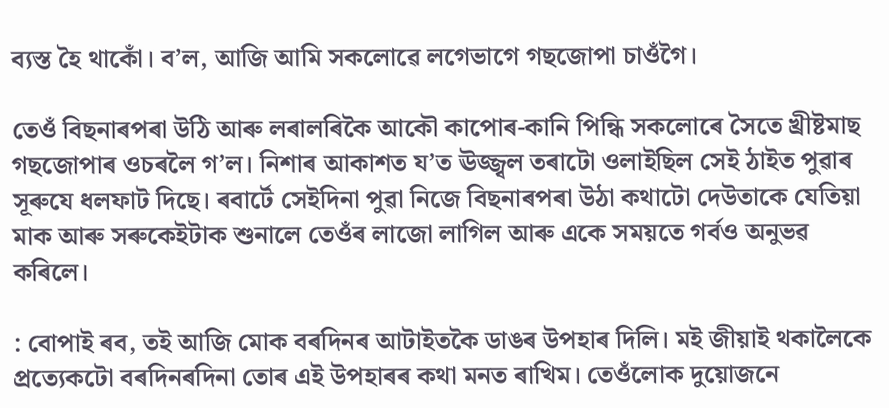ব্যস্ত হৈ থাকোঁ। ব’ল, আজি আমি সকলোৱে লগেভাগে গছজোপা চাওঁগৈ।

তেওঁ বিছনাৰপৰা উঠি আৰু লৰালৰিকৈ আকৌ কাপোৰ-কানি পিন্ধি সকলোৰে সৈতে খ্ৰীষ্টমাছ গছজোপাৰ ওচৰলৈ গ’ল। নিশাৰ আকাশত য’ত ঊজ্জ্বল তৰাটো ওলাইছিল সেই ঠাইত পুৱাৰ সূৰুযে ধলফাট দিছে। ৰবাৰ্টে সেইদিনা পুৱা নিজে বিছনাৰপৰা উঠা কথাটো দেউতাকে যেতিয়া মাক আৰু সৰুকেইটাক শুনালে তেওঁৰ লাজো লাগিল আৰু একে সময়তে গৰ্বও অনুভৱ কৰিলে।

: বোপাই ৰব, তই আজি মোক বৰদিনৰ আটাইতকৈ ডাঙৰ উপহাৰ দিলি। মই জীয়াই থকালৈকে প্ৰত্যেকটো বৰদিনৰদিনা তোৰ এই উপহাৰৰ কথা মনত ৰাখিম। তেওঁলোক দুয়োজনে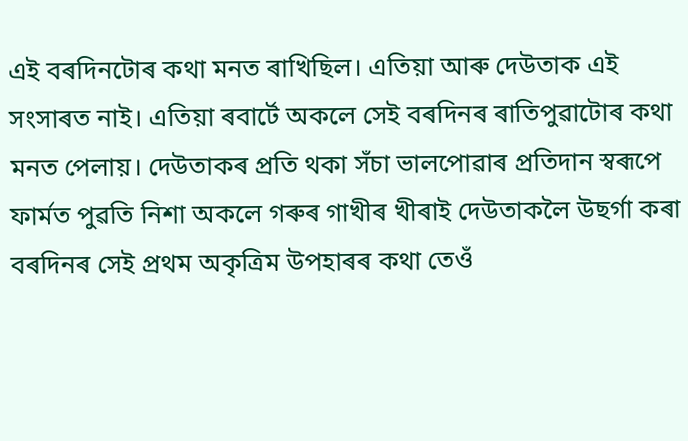এই বৰদিনটোৰ কথা মনত ৰাখিছিল। এতিয়া আৰু দেউতাক এই সংসাৰত নাই। এতিয়া ৰবাৰ্টে অকলে সেই বৰদিনৰ ৰাতিপুৱাটোৰ কথা মনত পেলায়। দেউতাকৰ প্ৰতি থকা সঁচা ভালপোৱাৰ প্ৰতিদান স্বৰূপে ফাৰ্মত পুৱতি নিশা অকলে গৰুৰ গাখীৰ খীৰাই দেউতাকলৈ উছৰ্গা কৰা বৰদিনৰ সেই প্ৰথম অকৃত্ৰিম উপহাৰৰ কথা তেওঁ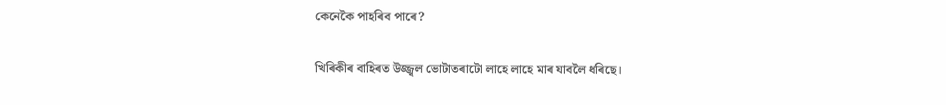কেনেকৈ পাহৰিব পাৰে?

খিৰিকীৰ বাহিৰত উজ্জ্বল ভোটাতৰাটো লাহে লাহে মাৰ যাবলৈ ধৰিছে।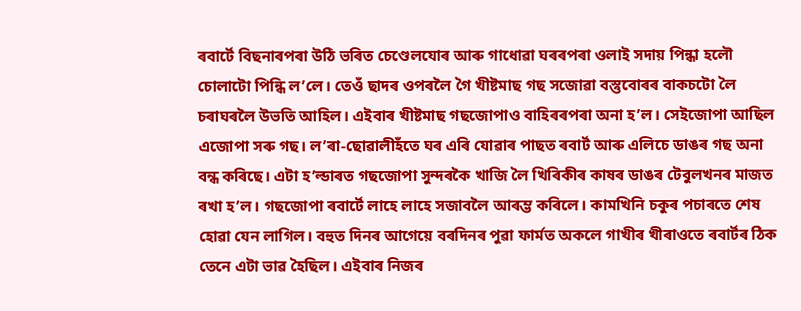ৰবাৰ্টে বিছনাৰপৰা উঠি ভৰিত চেণ্ডেলযোৰ আৰু গাধোৱা ঘৰৰপৰা ওলাই সদায় পিন্ধা হলৌ চোলাটো পিন্ধি ল’লে। তেওঁ ছাদৰ ওপৰলৈ গৈ খীষ্টমাছ গছ সজোৱা বস্তুবোৰৰ বাকচটো লৈ চৰাঘৰলৈ উভতি আহিল। এইবাৰ খীষ্টমাছ গছজোপাও বাহিৰৰপৰা অনা হ’ল। সেইজোপা আছিল এজোপা সৰু গছ। ল’ৰা-ছোৱালীহঁতে ঘৰ এৰি যোৱাৰ পাছত ৰবাৰ্ট আৰু এলিচে ডাঙৰ গছ অনা বন্ধ কৰিছে। এটা হ’ল্ডাৰত গছজোপা সুন্দৰকৈ খাজি লৈ খিৰিকীৰ কাষৰ ডাঙৰ টেবুলখনৰ মাজত ৰখা হ’ল। গছজোপা ৰবাৰ্টে লাহে লাহে সজাবলৈ আৰম্ভ কৰিলে। কামখিনি চকুৰ পচাৰতে শেষ হোৱা যেন লাগিল। বহুত দিনৰ আগেয়ে বৰদিনৰ পুৱা ফাৰ্মত অকলে গাখীৰ খীৰাওতে ৰবাৰ্টৰ ঠিক তেনে এটা ভাৱ হৈছিল। এইবাৰ নিজৰ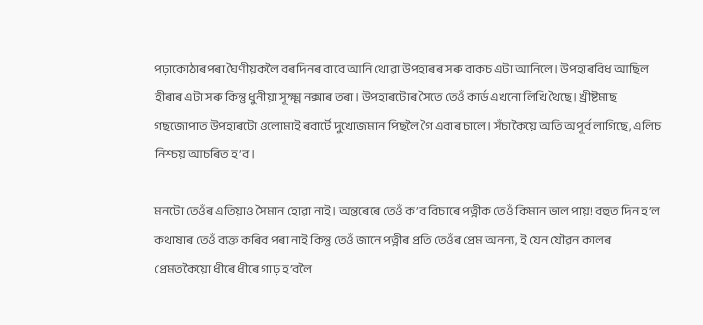পঢ়াকোঠাৰপৰা ঘৈণীয়কলৈ বৰদিনৰ বাবে আনি থোৱা উপহাৰৰ সৰু বাকচ এটা আনিলে। উপহাৰবিধ আছিল হীৰাৰ এটা সৰু কিন্তু ধুনীয়া সূক্ষ্ম নক্সাৰ তৰা। উপহাৰটোৰ সৈতে তেওঁ কাৰ্ড এখনো লিখি থৈছে। খ্ৰীষ্টমাছ গছজোপাত উপহাৰটো ওলোমাই ৰবাৰ্টে দুখোজমান পিছলৈ গৈ এবাৰ চালে। সঁচাকৈয়ে অতি অপূৰ্ব লাগিছে, এলিচ নিশ্চয় আচৰিত হ’ব।

মনটো তেওঁৰ এতিয়াও সৈমান হোৱা নাই। অন্তৰেৰে তেওঁ ক’ব বিচাৰে পত্নীক তেওঁ কিমান ভাল পায়! বহুত দিন হ’ল কথাষাৰ তেওঁ ব্যক্ত কৰিব পৰা নাই কিন্তু তেওঁ জানে পত্নীৰ প্ৰতি তেওঁৰ প্ৰেম অনন্য, ই যেন যৌৱন কালৰ প্ৰেমতকৈয়ো ধীৰে ধীৰে গাঢ় হ’বলৈ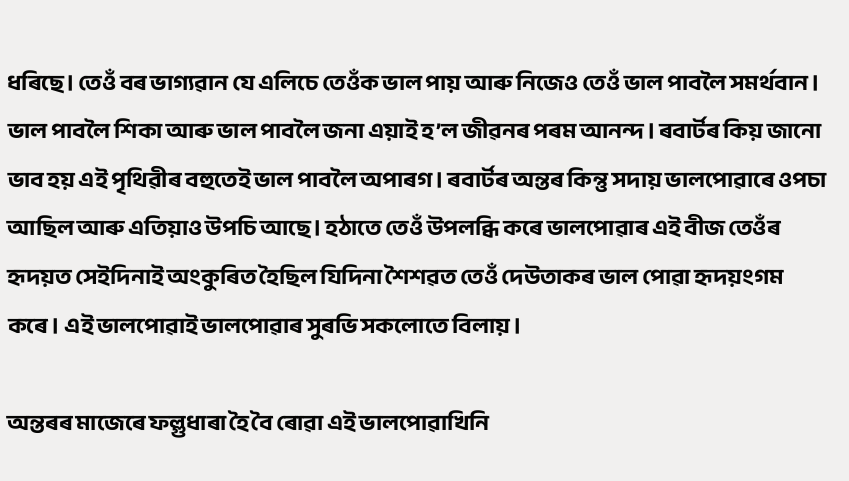ধৰিছে। তেওঁ বৰ ভাগ্যৱান যে এলিচে তেওঁক ভাল পায় আৰু নিজেও তেওঁ ভাল পাবলৈ সমৰ্থবান। ভাল পাবলৈ শিকা আৰু ভাল পাবলৈ জনা এয়াই হ’ল জীৱনৰ পৰম আনন্দ। ৰবাৰ্টৰ কিয় জানো ভাব হয় এই পৃথিৱীৰ বহুতেই ভাল পাবলৈ অপাৰগ। ৰবাৰ্টৰ অন্তৰ কিন্তু সদায় ভালপোৱাৰে ওপচা আছিল আৰু এতিয়াও উপচি আছে। হঠাতে তেওঁ উপলব্ধি কৰে ভালপোৱাৰ এই বীজ তেওঁৰ হৃদয়ত সেইদিনাই অংকুৰিত হৈছিল যিদিনা শৈশৱত তেওঁ দেউতাকৰ ভাল পোৱা হৃদয়ংগম কৰে। এই ভালপোৱাই ভালপোৱাৰ সুৰভি সকলোতে বিলায়।

অন্তৰৰ মাজেৰে ফল্গুধাৰা হৈ বৈ ৰোৱা এই ভালপোৱাখিনি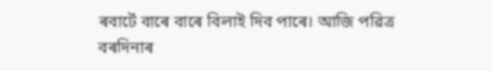ৰবাৰ্টে বাৰে বাৰে বিলাই দিব পাৰে। আজি পৱিত্ৰ বৰদিনাৰ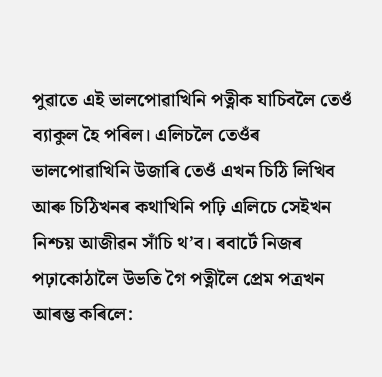পুৱাতে এই ভালপোৱাখিনি পত্নীক যাচিবলৈ তেওঁ ব্যাকুল হৈ পৰিল। এলিচলৈ তেওঁৰ ভালপোৱাখিনি উজাৰি তেওঁ এখন চিঠি লিখিব আৰু চিঠিখনৰ কথাখিনি পঢ়ি এলিচে সেইখন নিশ্চয় আজীৱন সাঁচি থ’ব। ৰবাৰ্টে নিজৰ পঢ়াকোঠালৈ উভতি গৈ পত্নীলৈ প্ৰেম পত্ৰখন আৰম্ভ কৰিলে: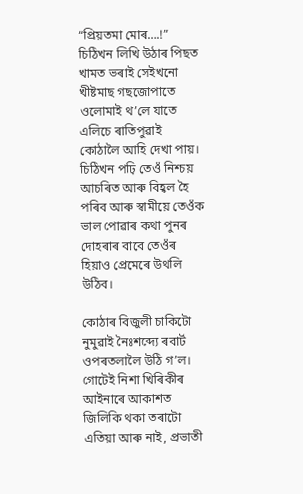“প্ৰিয়তমা মোৰ….!” চিঠিখন লিখি উঠাৰ পিছত খামত ভৰাই সেইখনো খীষ্টমাছ গছজোপাতে ওলোমাই থ’লে যাতে এলিচে ৰাতিপুৱাই কোঠালৈ আহি দেখা পায়। চিঠিখন পঢ়ি তেওঁ নিশ্চয় আচৰিত আৰু বিহ্বল হৈ পৰিব আৰু স্বামীয়ে তেওঁক ভাল পোৱাৰ কথা পুনৰ দোহৰাৰ বাবে তেওঁৰ হিয়াও প্ৰেমেৰে উথলি উঠিব।

কোঠাৰ বিজুলী চাকিটো নুমুৱাই নৈঃশব্দ্যে ৰবাৰ্ট ওপৰতলালৈ উঠি গ’ল। গোটেই নিশা খিৰিকীৰ আইনাৰে আকাশত জিলিকি থকা তৰাটো এতিয়া আৰু নাই, প্ৰভাতী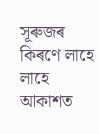সূৰুজৰ কিৰণে লাহে লাহে আকাশত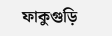ফাকুগুড়ি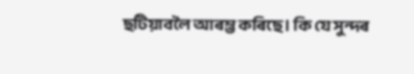ছটিয়াবলৈ আৰম্ভ কৰিছে। কি যে সুন্দৰ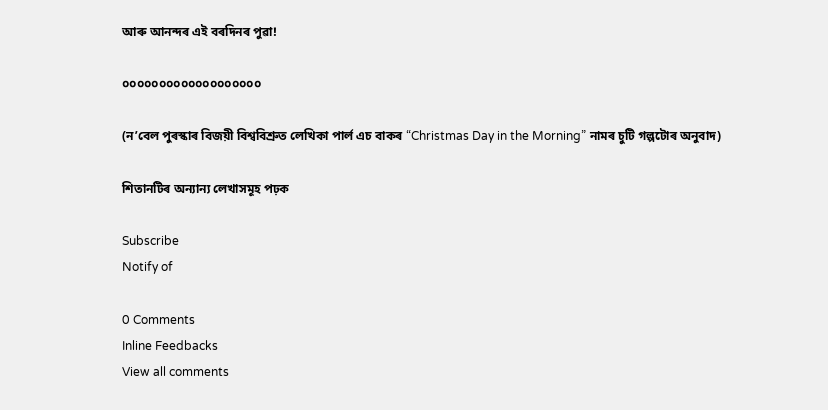আৰু আনন্দৰ এই বৰদিনৰ পুৱা!

০০০০০০০০০০০০০০০০০০০

(ন’বেল পুৰস্কাৰ বিজয়ী বিশ্ববিশ্ৰুত লেখিকা পাৰ্ল এচ বাকৰ “Christmas Day in the Morning” নামৰ চুটি গল্পটোৰ অনুবাদ)

শিতানটিৰ অন্যান্য লেখাসমূহ পঢ়ক

Subscribe
Notify of

0 Comments
Inline Feedbacks
View all comments